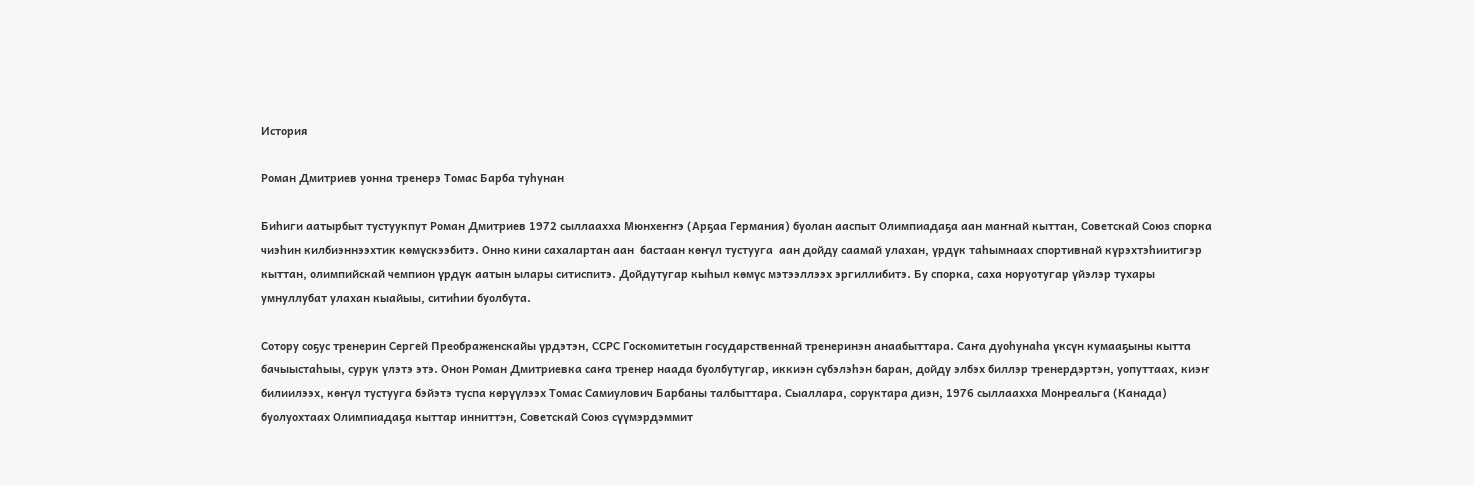История

Роман Дмитриев уонна тренерэ Томас Барба туһунан

Биһиги аатырбыт тустуукпут Роман Дмитриев 1972 сыллаахха Мюнхеҥҥэ (Арҕаа Германия) буолан ааспыт Олимпиадаҕа аан маҥнай кыттан, Советскай Союз спорка чиэһин килбиэннээхтик көмүскээбитэ. Онно кини сахалартан аан  бастаан көҥүл тустууга  аан дойду саамай улахан, үрдүк таһымнаах спортивнай күрэхтэһиитигэр кыттан, олимпийскай чемпион үрдүк аатын ылары ситиспитэ. Дойдутугар кыһыл көмүс мэтээллээх эргиллибитэ. Бу спорка, саха норуотугар үйэлэр тухары умнуллубат улахан кыайыы, ситиһии буолбута.

Сотору соҕус тренерин Сергей Преображенскайы үрдэтэн, ССРС Госкомитетын государственнай тренеринэн анаабыттара. Саҥа дуоһунаһа үксүн кумааҕыны кытта бачыыстаһыы, сурук үлэтэ этэ. Онон Роман Дмитриевка саҥа тренер наада буолбутугар, иккиэн сүбэлэһэн баран, дойду элбэх биллэр тренердэртэн, уопуттаах, киэҥ билиилээх, көҥүл тустууга бэйэтэ туспа көрүүлээх Томас Самиулович Барбаны талбыттара. Сыаллара, соруктара диэн, 1976 сыллаахха Монреальга (Канада) буолуохтаах Олимпиадаҕа кыттар инниттэн, Советскай Союз сүүмэрдэммит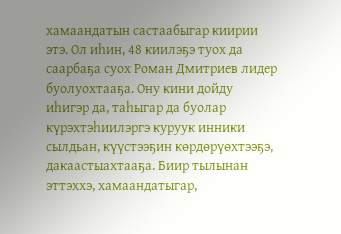хамаандатын састаабыгар киирии этэ. Ол иһин, 48 киилэҕэ туох да саарбаҕа суох Роман Дмитриев лидер буолуохтааҕа. Ону кини дойду иһигэр да, таһыгар да буолар күрэхтэһиилэргэ куруук инники сылдьан, күүстээҕин көрдөрүөхтээҕэ, дакаастыахтааҕа. Биир тылынан эттэххэ, хамаандатыгар,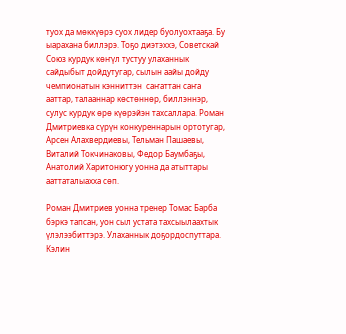туох да мөккүөрэ суох лидер буолуохтааҕа. Бу  ыарахана биллэрэ. Тоҕо диэтэххэ, Советскай Союз курдук көҥүл тустуу улаханнык  сайдыбыт дойдутугар, сылын аайы дойду чемпионатын кэнниттэн  саҥаттан саҥа ааттар, талааннар көстөннөр, биллэннэр, сулус курдук өрө күөрэйэн тахсаллара. Роман Дмитриевка сүрүн конкуреннарын ортотугар, Арсен Алахвердиевы, Тельман Пашаевы, Виталий Токчинаковы, Федор Баумбаҕы, Анатолий Харитонюгу уонна да атыттары ааттаталыахха сөп.

Роман Дмитриев уонна тренер Томас Барба бэркэ тапсан, уон сыл устата тахсыылаахтык үлэлээбиттэрэ. Улаханнык доҕордоспуттара. Кэлин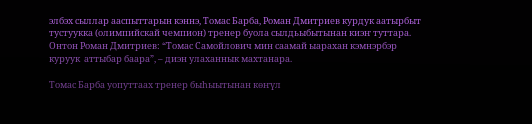элбэх сыллар ааспыттарын кэннэ, Томас Барба, Роман Дмитриев курдук аатырбыт тустуукка (олимпийскай чемпион) тренер буола сылдьыбытынан киэҥ туттара. Онтон Роман Дмитриев: “Томас Самойлович мин саамай ыарахан кэмнэрбэр куруук  аттыбар баара”, – диэн улаханнык махтанара.

Томас Барба уопуттаах тренер быһыытынан көҥүл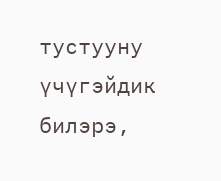тустууну үчүгэйдик билэрэ,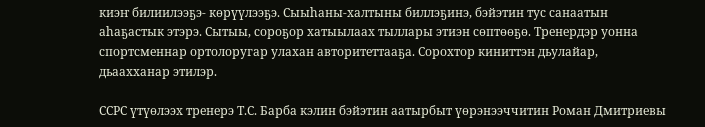киэҥ билиилээҕэ- көрүүлээҕэ. Сыыһаны-халтыны биллэҕинэ, бэйэтин тус санаатын аһаҕастык этэрэ. Сытыы, сороҕор хатыылаах тыллары этиэн сөптөөҕө. Тренердэр уонна спортсменнар ортолоругар улахан авторитеттааҕа. Сорохтор киниттэн дьулайар, дьаахханар этилэр.

ССРС үтүөлээх тренерэ Т.С. Барба кэлин бэйэтин аатырбыт үөрэнээччитин Роман Дмитриевы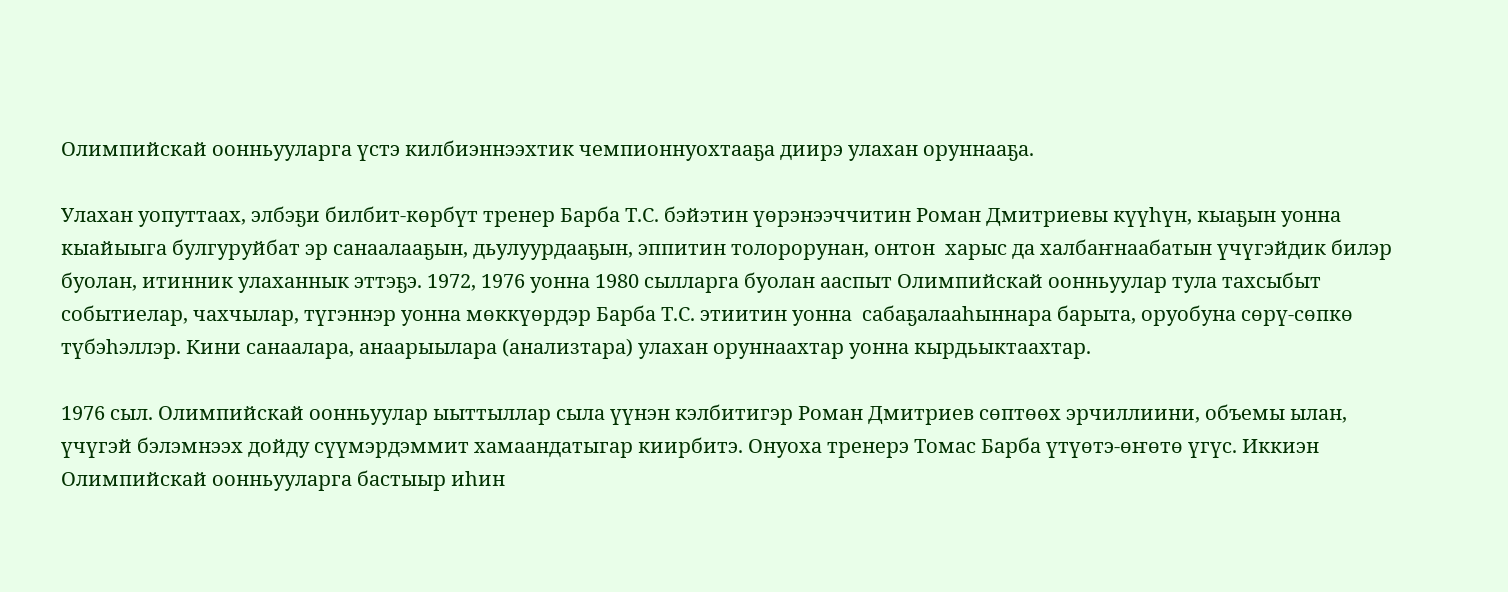Олимпийскай оонньууларга үстэ килбиэннээхтик чемпионнуохтааҕа диирэ улахан оруннааҕа.

Улахан уопуттаах, элбэҕи билбит-көрбүт тренер Барба Т.С. бэйэтин үөрэнээччитин Роман Дмитриевы күүһүн, кыаҕын уонна кыайыыга булгуруйбат эр санаалааҕын, дьулуурдааҕын, эппитин толорорунан, онтон  харыс да халбаҥнаабатын үчүгэйдик билэр буолан, итинник улаханнык эттэҕэ. 1972, 1976 уонна 1980 сылларга буолан ааспыт Олимпийскай оонньуулар тула тахсыбыт событиелар, чахчылар, түгэннэр уонна мөккүөрдэр Барба Т.С. этиитин уонна  сабаҕалааһыннара барыта, оруобуна сөрү-сөпкө түбэһэллэр. Кини санаалара, анаарыылара (анализтара) улахан оруннаахтар уонна кырдьыктаахтар.

1976 сыл. Олимпийскай оонньуулар ыыттыллар сыла үүнэн кэлбитигэр Роман Дмитриев сөптөөх эрчиллиини, объемы ылан, үчүгэй бэлэмнээх дойду сүүмэрдэммит хамаандатыгар киирбитэ. Онуоха тренерэ Томас Барба үтүөтэ-өҥөтө үгүс. Иккиэн Олимпийскай оонньууларга бастыыр иһин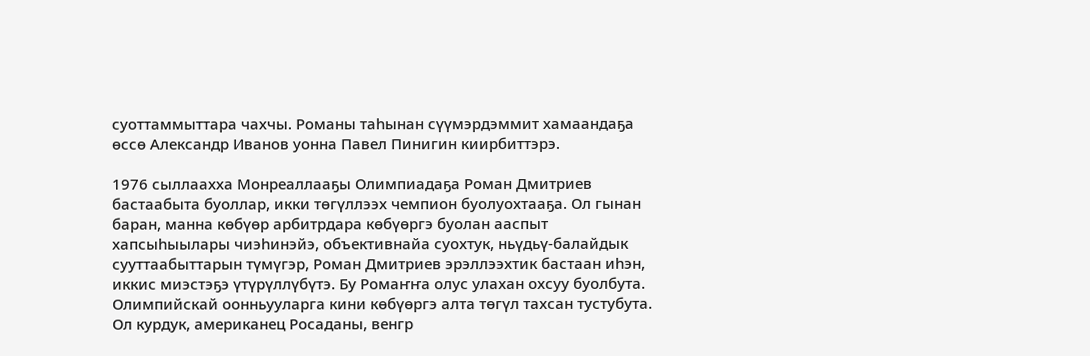суоттаммыттара чахчы. Романы таһынан сүүмэрдэммит хамаандаҕа өссө Александр Иванов уонна Павел Пинигин киирбиттэрэ.

1976 сыллаахха Монреаллааҕы Олимпиадаҕа Роман Дмитриев бастаабыта буоллар, икки төгүллээх чемпион буолуохтааҕа. Ол гынан баран, манна көбүөр арбитрдара көбүөргэ буолан ааспыт хапсыһыылары чиэһинэйэ, объективнайа суохтук, ньүдьү-балайдык сууттаабыттарын түмүгэр, Роман Дмитриев эрэллээхтик бастаан иһэн, иккис миэстэҕэ үтүрүллүбүтэ. Бу Ромаҥҥа олус улахан охсуу буолбута. Олимпийскай оонньууларга кини көбүөргэ алта төгүл тахсан тустубута. Ол курдук, американец Росаданы, венгр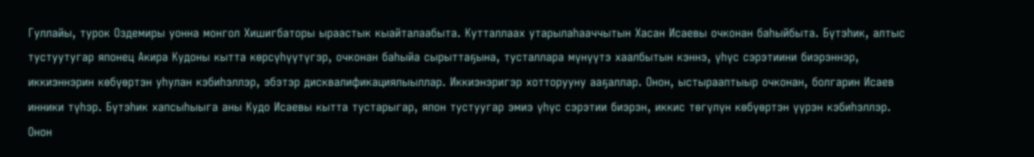Гуллайы, турок Оздемиры уонна монгол Хишигбаторы ыраастык кыайталаабыта. Кутталлаах утарылаһааччытын Хасан Исаевы очконан баһыйбыта. Бүтэһик, алтыс тустуутугар японец Акира Кудоны кытта көрсүһүүтүгэр, очконан баһыйа сырыттаҕына, тусталлара мүнүүтэ хаалбытын кэннэ, үһүс сэрэтиини биэрэннэр, иккиэннэрин көбүөртэн уһулан кэбиһэллэр, эбэтэр дисквалификациялыыллар. Иккиэнэригэр хотторууну ааҕаллар. Онон, ыстырааптыыр очконан, болгарин Исаев инники түһэр. Бүтэһик хапсыһыыга аны Кудо Исаевы кытта тустарыгар, япон тустуугар эмиэ үһүс сэрэтии биэрэн, иккис төгүлүн көбүөртэн үүрэн кэбиһэллэр. Онон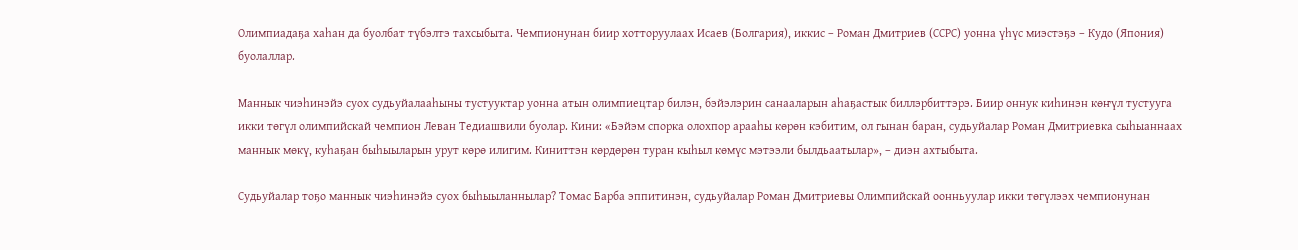Олимпиадаҕа хаһан да буолбат түбэлтэ тахсыбыта. Чемпионунан биир хотторуулаах Исаев (Болгария), иккис – Роман Дмитриев (ССРС) уонна үһүс миэстэҕэ – Кудо (Япония) буолаллар.

Маннык чиэһинэйэ суох судьуйалааһыны тустууктар уонна атын олимпиецтар билэн, бэйэлэрин санааларын аһаҕастык биллэрбиттэрэ. Биир оннук киһинэн көҥүл тустууга икки төгүл олимпийскай чемпион Леван Тедиашвили буолар. Кини: «Бэйэм спорка олохпор арааһы көрөн кэбитим, ол гынан баран, судьуйалар Роман Дмитриевка сыһыаннаах маннык мөкү, куһаҕан быһыыларын урут көрө илигим. Киниттэн көрдөрөн туран кыһыл көмүс мэтээли былдьаатылар», – диэн ахтыбыта.

Судьуйалар тоҕо маннык чиэһинэйэ суох быһыыланнылар? Томас Барба эппитинэн, судьуйалар Роман Дмитриевы Олимпийскай оонньуулар икки төгүлээх чемпионунан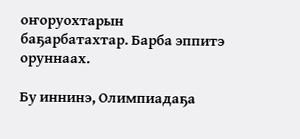оҥоруохтарын баҕарбатахтар. Барба эппитэ оруннаах.

Бу иннинэ, Олимпиадаҕа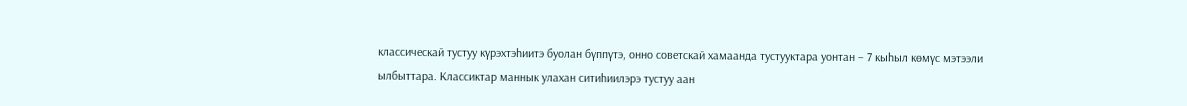классическай тустуу күрэхтэһиитэ буолан бүппүтэ, онно советскай хамаанда тустууктара уонтан – 7 кыһыл көмүс мэтээли ылбыттара. Классиктар маннык улахан ситиһиилэрэ тустуу аан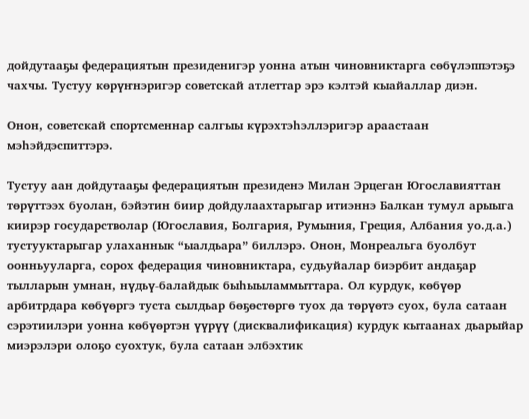дойдутааҕы федерациятын президенигэр уонна атын чиновниктарга сөбүлэппэтэҕэ чахчы. Тустуу көрүҥнэригэр советскай атлеттар эрэ кэлтэй кыайаллар диэн.

Онон, советскай спортсменнар салгыы күрэхтэһэллэригэр араастаан мэһэйдэспиттэрэ.

Тустуу аан дойдутааҕы федерациятын президенэ Милан Эрцеган Югославияттан төрүттээх буолан, бэйэтин биир дойдулаахтарыгар итиэннэ Балкан тумул арыыга киирэр государстволар (Югославия, Болгария, Румыния, Греция, Албания уо.д.а.) тустууктарыгар улаханнык “ыалдьара” биллэрэ. Онон, Монреальга буолбут оонньууларга, сорох федерация чиновниктара, судьуйалар биэрбит андаҕар тылларын умнан, нүдьү-балайдык быһыыламмыттара. Ол курдук, көбүөр арбитрдара көбүөргэ туста сылдьар бөҕөстөргө туох да төрүөтэ суох, була сатаан сэрэтиилэри уонна көбүөртэн үүрүү (дисквалификация) курдук кытаанах дьарыйар миэрэлэри олоҕо суохтук, була сатаан элбэхтик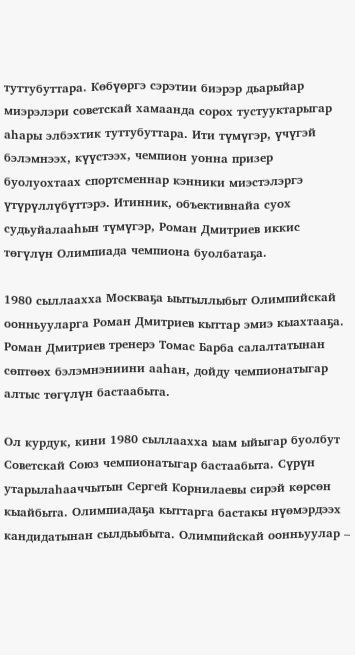туттубуттара. Көбүөргэ сэрэтии биэрэр дьарыйар миэрэлэри советскай хамаанда сорох тустууктарыгар аһары элбэхтик туттубуттара. Ити түмүгэр, үчүгэй бэлэмнээх, күүстээх, чемпион уонна призер буолуохтаах спортсменнар кэнники миэстэлэргэ үтүрүллүбүттэрэ. Итинник, объективнайа суох  судьуйалааһын түмүгэр, Роман Дмитриев иккис төгүлүн Олимпиада чемпиона буолбатаҕа.

1980 сыллаахха Москваҕа ыытыллыбыт Олимпийскай оонньууларга Роман Дмитриев кыттар эмиэ кыахтааҕа. Роман Дмитриев тренерэ Томас Барба салалтатынан сөптөөх бэлэмнэниини ааһан, дойду чемпионатыгар алтыс төгүлүн бастаабыта.

Ол курдук, кини 1980 сыллаахха ыам ыйыгар буолбут Советскай Союз чемпионатыгар бастаабыта. Сүрүн утарылаһааччытын Сергей Корнилаевы сирэй көрсөн кыайбыта. Олимпиадаҕа кыттарга бастакы нүөмэрдээх кандидатынан сылдьыбыта. Олимпийскай оонньуулар –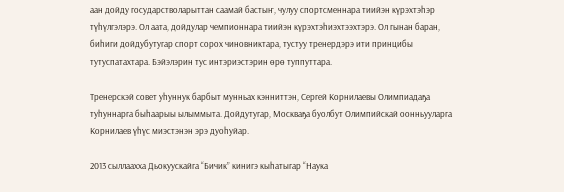аан дойду государстволарыттан саамай бастыҥ, чулуу спортсменнара тиийэн күрэхтэһэр түһүлгэлэрэ. Ол аата, дойдулар чемпионнара тиийэн күрэхтэһиэхтээхтэрэ. Ол гынан баран, биһиги дойдубутугар спорт сорох чиновниктара, тустуу тренердэрэ ити принцибы тутуспатахтара. Бэйэлэрин тус интэриэстэрин өрө туппуттара.

Тренерскэй совет уһуннук барбыт мунньах кэнниттэн, Сергей Корнилаевы Олимпиадаҕа туһуннарга быһаарыы ылыммыта. Дойдутугар, Москваҕа буолбут Олимпийскай оонньууларга Корнилаев үһүс миэстэнэн эрэ дуоһуйар.

2013 сыллаахха Дьокуускайга “Бичик” кинигэ кыһатыгар “Наука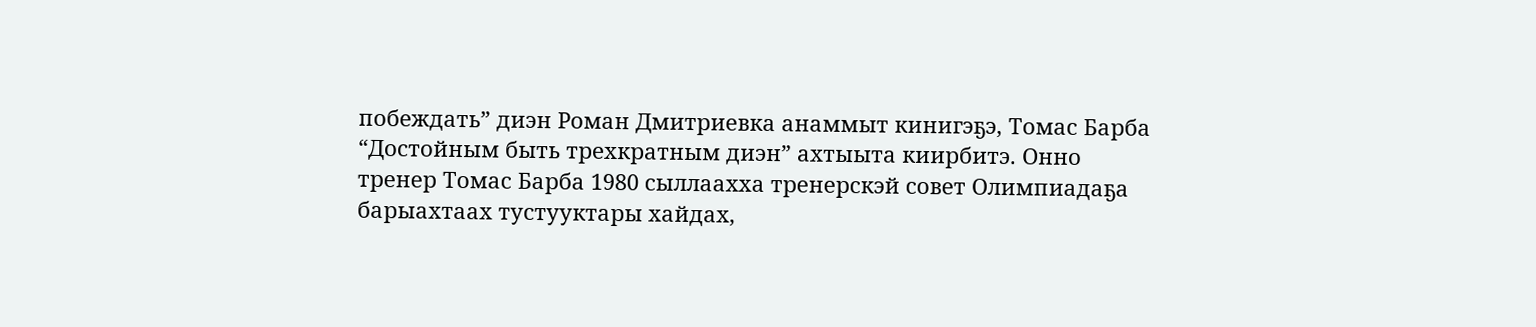побеждать” диэн Роман Дмитриевка анаммыт кинигэҕэ, Томас Барба “Достойным быть трехкратным диэн” ахтыыта киирбитэ. Онно тренер Томас Барба 1980 сыллаахха тренерскэй совет Олимпиадаҕа барыахтаах тустууктары хайдах,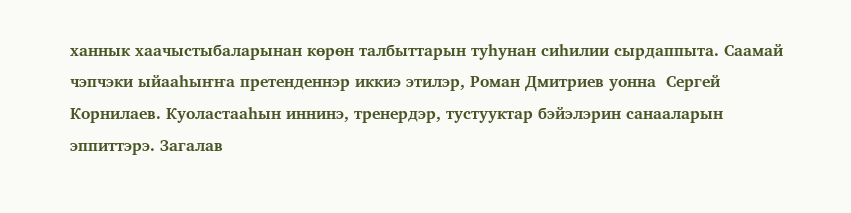ханнык хаачыстыбаларынан көрөн талбыттарын туһунан сиһилии сырдаппыта. Саамай чэпчэки ыйааһыҥҥа претенденнэр иккиэ этилэр, Роман Дмитриев уонна  Сергей Корнилаев. Куоластааһын иннинэ, тренердэр, тустууктар бэйэлэрин санааларын эппиттэрэ. Загалав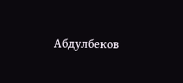Абдулбеков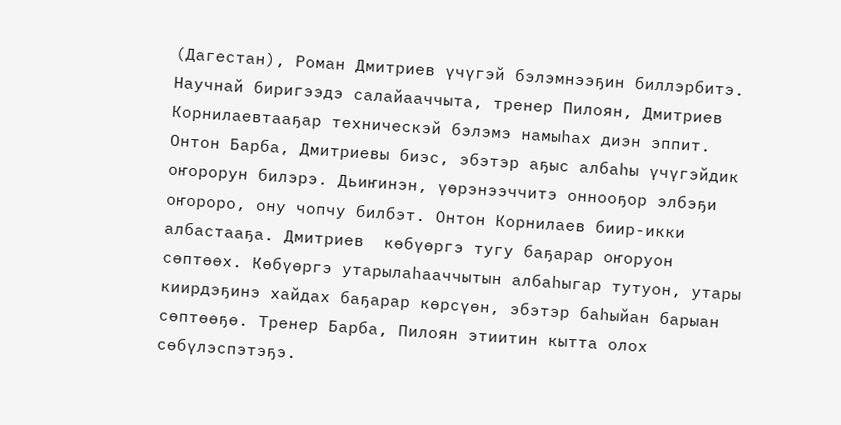(Дагестан), Роман Дмитриев үчүгэй бэлэмнээҕин биллэрбитэ. Научнай биригээдэ салайааччыта, тренер Пилоян, Дмитриев Корнилаевтааҕар техническэй бэлэмэ намыһах диэн эппит. Онтон Барба, Дмитриевы биэс, эбэтэр аҕыс албаһы үчүгэйдик оҥорорун билэрэ. Дьиҥинэн, үөрэнээччитэ оннооҕор элбэҕи оҥороро, ону чопчу билбэт. Онтон Корнилаев биир-икки албастааҕа. Дмитриев  көбүөргэ тугу баҕарар оҥоруон сөптөөх. Көбүөргэ утарылаһааччытын албаһыгар тутуон, утары киирдэҕинэ хайдах баҕарар көрсүөн, эбэтэр баһыйан барыан сөптөөҕө. Тренер Барба, Пилоян этиитин кытта олох сөбүлэспэтэҕэ.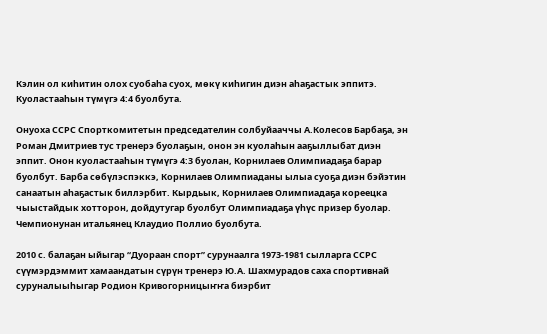Кэлин ол киһитин олох суобаһа суох, мөкү киһигин диэн аһаҕастык эппитэ. Куоластааһын түмүгэ 4:4 буолбута.

Онуоха ССРС Спорткомитетын председателин солбуйааччы А.Колесов Барбаҕа, эн Роман Дмитриев тус тренерэ буолаҕын, онон эн куолаһын ааҕыллыбат диэн эппит. Онон куоластааһын түмүгэ 4:3 буолан, Корнилаев Олимпиадаҕа барар буолбут. Барба сөбүлэспэккэ, Корнилаев Олимпиаданы ылыа суоҕа диэн бэйэтин санаатын аһаҕастык биллэрбит. Кырдьык, Корнилаев Олимпиадаҕа кореецка чыыстайдык хотторон, дойдутугар буолбут Олимпиадаҕа үһүс призер буолар. Чемпионунан итальянец Клаудио Поллио буолбута.

2010 с. балаҕан ыйыгар “Дуораан спорт” сурунаалга 1973-1981 сылларга ССРС сүүмэрдэммит хамаандатын сүрүн тренерэ Ю.А. Шахмурадов саха спортивнай суруналыыһыгар Родион Кривогорницыҥҥа биэрбит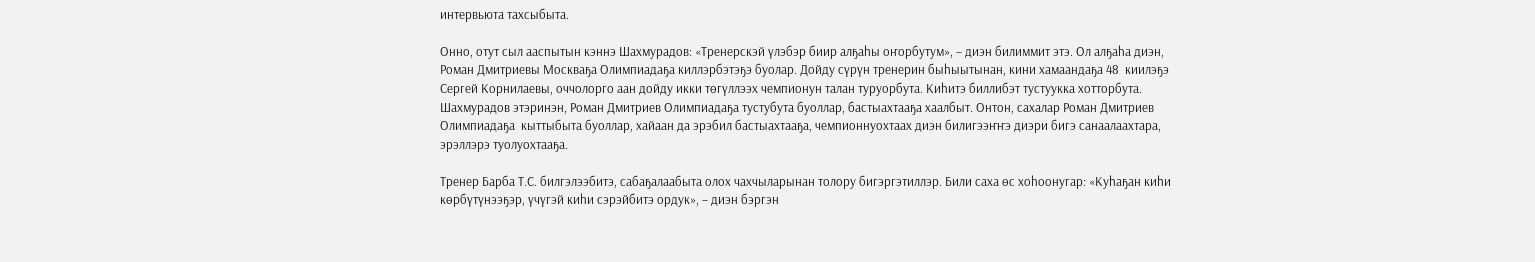интервьюта тахсыбыта.

Онно, отут сыл ааспытын кэннэ Шахмурадов: «Тренерскэй үлэбэр биир алҕаһы оҥорбутум», – диэн билиммит этэ. Ол алҕаһа диэн, Роман Дмитриевы Москваҕа Олимпиадаҕа киллэрбэтэҕэ буолар. Дойду сүрүн тренерин быһыытынан, кини хамаандаҕа 48  киилэҕэ Сергей Корнилаевы, оччолорго аан дойду икки төгүллээх чемпионун талан туруорбута. Киһитэ биллибэт тустуукка хотторбута. Шахмурадов этэринэн, Роман Дмитриев Олимпиадаҕа тустубута буоллар, бастыахтааҕа хаалбыт. Онтон, сахалар Роман Дмитриев Олимпиадаҕа  кыттыбыта буоллар, хайаан да эрэбил бастыахтааҕа, чемпионнуохтаах диэн билигээҥҥэ диэри бигэ санаалаахтара, эрэллэрэ туолуохтааҕа.

Тренер Барба Т.С. билгэлээбитэ, сабаҕалаабыта олох чахчыларынан толору бигэргэтиллэр. Били саха өс хоһоонугар: «Куһаҕан киһи көрбүтүнээҕэр, үчүгэй киһи сэрэйбитэ ордук», – диэн бэргэн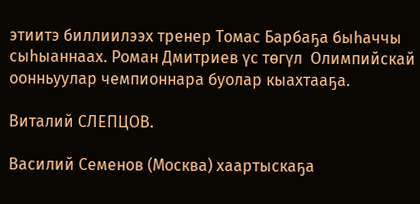этиитэ биллиилээх тренер Томас Барбаҕа быһаччы сыһыаннаах. Роман Дмитриев үс төгүл  Олимпийскай оонньуулар чемпионнара буолар кыахтааҕа.

Виталий СЛЕПЦОВ.

Василий Семенов (Москва) хаартыскаҕа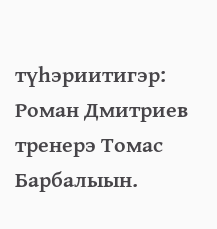түһэриитигэр: Роман Дмитриев тренерэ Томас Барбалыын.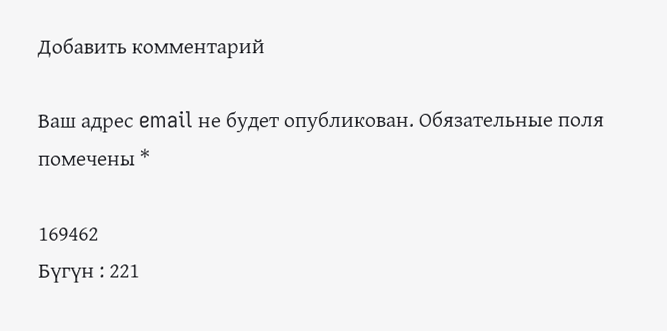Добавить комментарий

Ваш адрес email не будет опубликован. Обязательные поля помечены *

169462
Бүгүн : 221